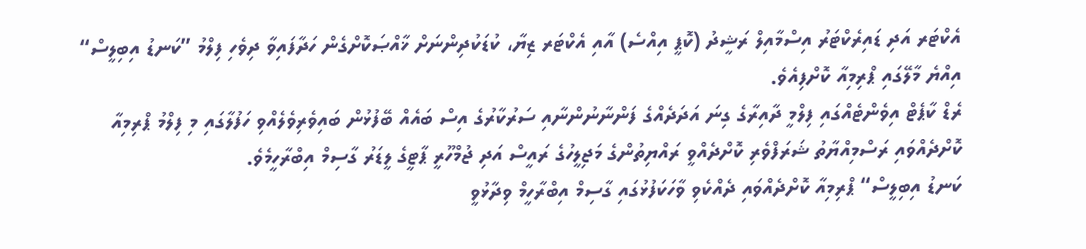އެކްޓަރ އަދި ޑައިރެކްޓަރު އިސްމާއިލް ރަޝީދު (ކޮޕީ އިއްސެ) އާއި އެކްޓަރ ޒިޔާ، ކުޑަކުދިންނަށް ޚާއްޞަކޮށްގެން ހަދާފައިވާ ދިވެހި ފިލްމު ”ކަނޑު އިބިލީސް“ އިއްޔެ މާލޭގައި ޕްރިމިއާ ކޮށްފިއެވެ.
ރެޑް ކާޕެޓް އިވެންޓެއްގައި ފިލްމީ ދާއިރާގެ ގިނަ އަދަދެއްގެ ފަންނާނުންނާއި ސަރުކާރުގެ އިސް ބައެއް ބޭފުޅުން ބައިވެރިވެލެއްވި ހަފުލާގައި މި ފިލްމު ޕްރިމިއާ ކޮށްދެއްވައި ރަސްމިއްޔާތު ޝަރަފްވެރި ކޮށްދެއްވީ ރައްޔިތުންގެ މަޖިލީހުގެ ރައީސް އަދި ޖުމްހޫރީ ޕާޓީގެ ލީޑަރު ގާސިމް އިބްރާހީމެވެ.
ކަނޑު އިބިލީސް“ ޕްރިމިއާ ކޮށްދެއްވައި ދެއްކެވި ވާހަކަފުޅުގައި ގާސިމް އިބްރާހީމް ވިދާޅުވީ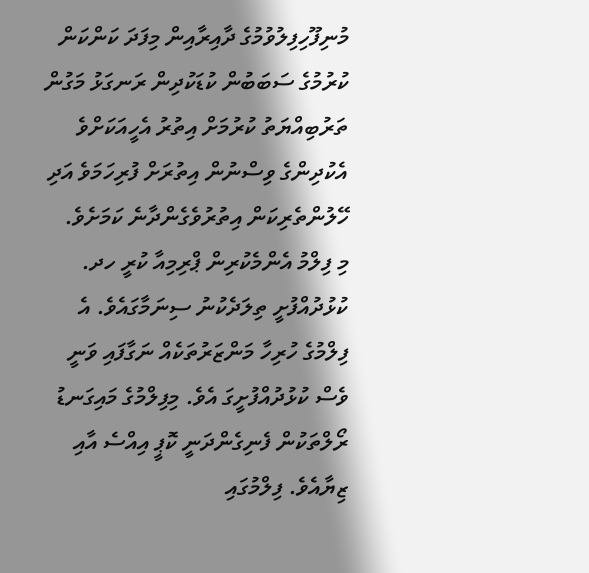މުނިފޫހިފިލުވުމުގެ ދާއިރާއިން މިފަދަ ކަންކަން ކުރުމުގެ ސަބަބުން ކުޑަކުދިން ރަނގަޅު މަގުން ތަރުބިއްޔަތު ކުރުމަށް އިތުރު އެހީއަކަށްވެ އެކުދިންގެ ވިސްނުން އިތުރަށް ފުރިހަމަވެ އަދި ހޭލުންތެރިކަން އިތުރުވެގެންދާނެ ކަމަށެވެ.
މި ފިލްމު އެންމެކުރިން ޕްރިމިއާ ކުރީ ހދ. ކުޅުދުއްފުށީ ތިލަދެކުނު ސިނަމާގައެވެ. އެ ފިލްމުގެ ހުރިހާ މަންޒަރުތަކެއް ނަގާފައި ވަނީ ވެސް ކުޅުދުއްފުށީގަ އެވެ. މިފިލްމުގެ މައިގަނޑު ރޯލްތަކުން ފެނިގެންދަނީ ކޮޕީ އިއްސެ އާއި ޒިޔާއެވެ. ފިލްމުގައި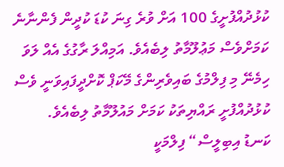ކުޅުދުއްފުށީގެ 100 އަށް ވުރެ ގިނަ ކުޑަ ކުދީން ފެންނާނެ ކަމަށްވެސް މަޢުލޫމާތު ލިބެއެވެ. އަމިއްލަ ރާގުގެ އެއް ލަވަ ހިމެނޭ މި ފިލްމުގެ ބައިވެރިންގެ މޭކަޕް ކޮށްދީފައިވަނީ ވެސް ކުޅުދުއްފުށީ ރައްޔިތަކު ކަމަށް މައުލޫމާތު ލިބެއެވެ.
ކަނޑު އިބިލީސް“ ފިލްމަކީ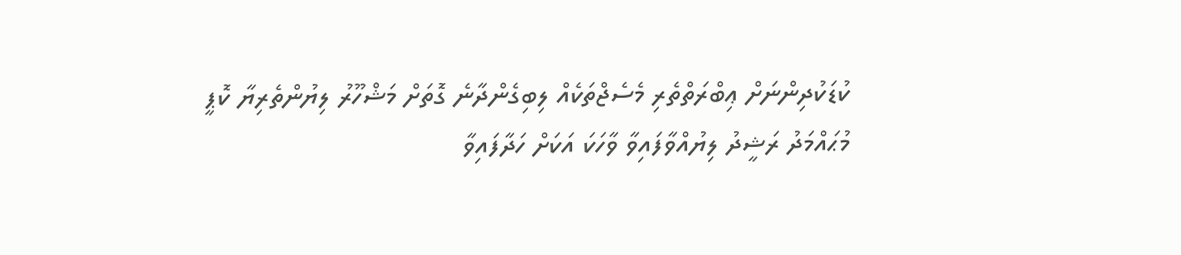ކުޑަކުދިންނަށް ޢިބްރަތްތެރި މެސެޖްތަކެއް ލިބިގެންދާނެ ގޮތަށް މަޝްހޫރު ލިޔުންތެރިޔާ ކޮޕީ މުޙައްމަދު ރަޝީދު ލިޔުއްވާފައިވާ ވާހަކަ އަކަށް ހަދާފައިވާ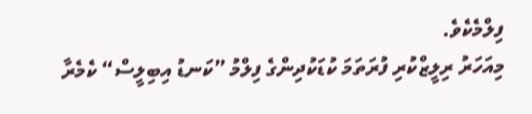ފިލްމެކެވެ.
މިއަހަރު ރިލީޒްކުރި ފުރަތަމަ ކުޑަކުދިންގެ ފިލްމު ”ކަނޑު އިބިލީސް“ ކެމެރާ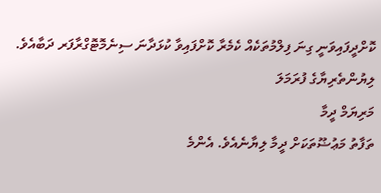ކޮށްދީފައިވަނީ ގިނަ ފިލްމުތަކެއް ކެމެރާ ކޮށްފައިވާ ކުޅަދާނަ ސިނެމޮޓޮގްރާފަރ ދަބާއެވެ.
ލިޔުންތެރިޔާގެ ފުރަމަލަ
މަރިޔަމް ދީމާ
ތަފާތު މަޢުޟޫތަކަށް ދީމާ ލިޔާނެއެވެ. އެންމެ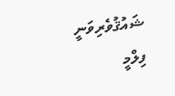ޝައުޤުވެރިވަނީ ފިލްމީ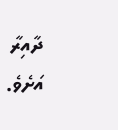ދާއިރާ އަށެވެ.